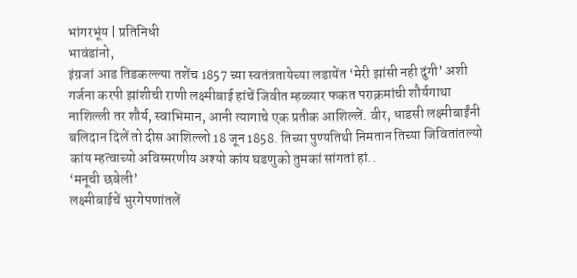भांगरभूंय | प्रतिनिधी
भावंडांनो,
इंग्रजां आड तिडकल्ल्या तशेंच 1857 च्या स्वतंत्रतायेच्या लडायेंत ‘मेरी झांसी नही दुंगी’ अशी गर्जना करपी झांशीची राणी लक्ष्मीबाई हांचें जिवीत म्हळ्यार फकत पराक्रमांची शौर्यगाथा नाशिल्ली तर शौर्य, स्वाभिमान, आनी त्यागाचे एक प्रतीक आशिल्लें. वीर, धाडसी लक्ष्मीबाईंनी बलिदान दिलें तो दीस आशिल्लो 18 जून 1858. तिच्या पुण्यतिथी निमतान तिच्या जिवितांतल्यो कांय म्हत्वाच्यो अविस्मरणीय अश्यो कांय घडणुको तुमकां सांगतां हां..
‘मनूची छबेली’
लक्ष्मीबाईचें भुरगेपणांतलें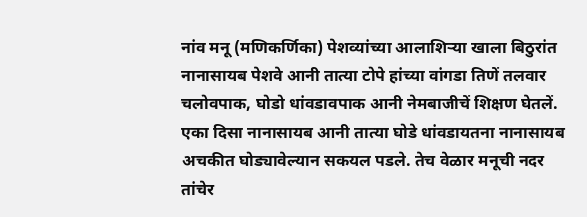नांव मनू (मणिकर्णिका) पेशव्यांच्या आलाशिऱ्या खाला बिठुरांत नानासायब पेशवे आनी तात्या टोपे हांच्या वांगडा तिणें तलवार चलोवपाक, घोडो धांवडावपाक आनी नेमबाजीचें शिक्षण घेतलें. एका दिसा नानासायब आनी तात्या घोडे धांवडायतना नानासायब अचकीत घोड्यावेल्यान सकयल पडले. तेच वेळार मनूची नदर तांचेर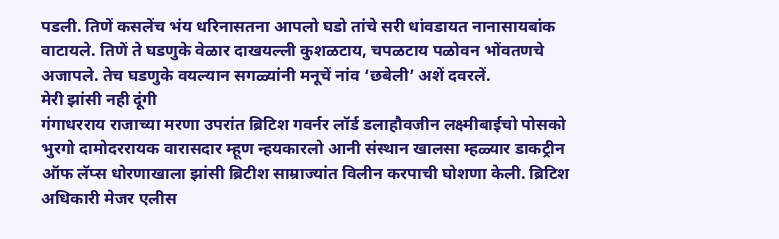पडली. तिणें कसलेंच भंय धरिनासतना आपलो घडो तांचे सरी धांवडायत नानासायबांक वाटायले. तिणें ते घडणुके वेळार दाखयल्ली कुशळटाय, चपळटाय पळोवन भोंवतणचे अजापले. तेच घडणुके वयल्यान सगळ्यांनी मनूचें नांव ‘छबेली’ अशें दवरलें.
मेरी झांसी नही दूंगी
गंगाधरराय राजाच्या मरणा उपरांत ब्रिटिश गवर्नर लॉर्ड डलाहौवजीन लक्ष्मीबाईचो पोसको भुरगो दामोदररायक वारासदार म्हूण न्हयकारलो आनी संस्थान खालसा म्हळ्यार डाकट्रीन ऑफ लॅप्स धोरणाखाला झांसी ब्रिटीश साम्राज्यांत विलीन करपाची घोशणा केली. ब्रिटिश अधिकारी मेजर एलीस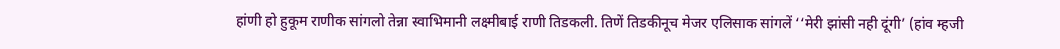हांणी हो हुकूम राणीक सांगलो तेन्ना स्वाभिमानी लक्ष्मीबाई राणी तिडकली. तिणें तिडकीनूच मेजर एलिसाक सांगलें ‘‘मेरी झांसी नही दूंगी’ (हांव म्हजी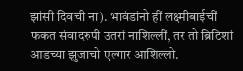झांसी दिवची ना). भावंडांनो हीं लक्ष्मीबाईचीं फकत संवादरुपी उतरां नाशिल्लीं, तर तो ब्रिटिशां आडच्या झुजाचो एल्गार आशिल्लो.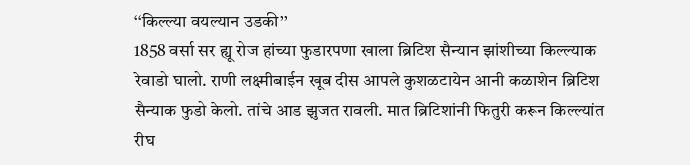‘‘किल्ल्या वयल्यान उडकी’’
1858 वर्सा सर ह्यू रोज हांच्या फुडारपणा खाला ब्रिटिश सैन्यान झांशीच्या किल्ल्याक रेवाडो घालो. राणी लक्ष्मीबाईन खूब दीस आपले कुशळटायेन आनी कळाशेन ब्रिटिश सैन्याक फुडो केलो. तांचे आड झुजत रावली. मात ब्रिटिशांनी फितुरी करून किल्ल्यांत रीघ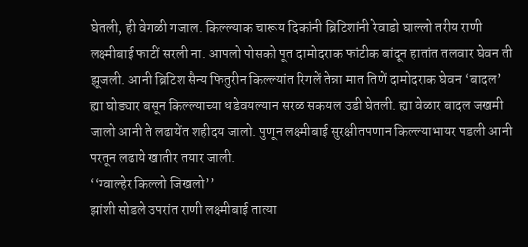घेतली, ही वेगळी गजाल. किल्ल्याक चारूय दिकांनी ब्रिटिशांनी रेवाडो घाल्लो तरीय राणी लक्ष्मीबाई फाटीं सरली ना. आपलो पोसको पूत दामोदराक फांटीक बांदून हातांत तलवार घेवन ती झूजली. आनी ब्रिटिश सैन्य फितुरीन किल्ल्यांत रिगलें तेन्ना मात तिणें दामोदराक घेवन ‘बादल’ ह्या घोड्यार बसून किल्ल्याच्या धडेवयल्यान सरळ सकयल उडी घेतली. ह्या वेळार बादल जखमी जालो आनी ते लढायेंत शहीदय जालो. पुणून लक्ष्मीबाई सुरक्षीतपणान किल्ल्याभायर पडली आनी परतून लढाये खातीर तयार जाली.
‘‘ग्वाल्हेर किल्लो जिखलो’’
झांशी सोडले उपरांत राणी लक्ष्मीबाई तात्या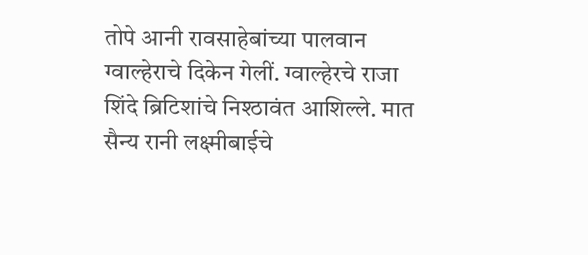तोपे आनी रावसाहेबांच्या पालवान ग्वाल्हेराचे दिकेन गेलीं. ग्वाल्हेरचे राजा शिंदे ब्रिटिशांचे निश्ठावंत आशिल्ले. मात सैन्य रानी लक्ष्मीबाईचे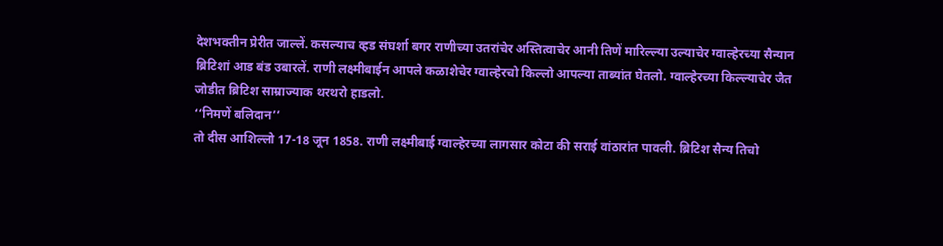देशभक्तीन प्रेरीत जाल्लें. कसल्याच व्हड संघर्शा बगर राणीच्या उतरांचेर अस्तित्वाचेर आनी तिणें मारिल्ल्या उल्याचेर ग्वाल्हेरच्या सैन्यान ब्रिटिशां आड बंड उबारलें. राणी लक्ष्मीबाईन आपले कळाशेचेर ग्वाल्हेरचो किल्लो आपल्या ताब्यांत घेतलो. ग्वाल्हेरच्या किल्ल्याचेर जैत जोडीत ब्रिटिश साम्राज्याक थरथरो हाडलो.
‘‘निमणें बलिदान’’
तो दीस आशिल्लो 17-18 जून 1858. राणी लक्ष्मीबाई ग्वाल्हेरच्या लागसार कोटा की सराई वांठारांत पावली. ब्रिटिश सैन्य तिचो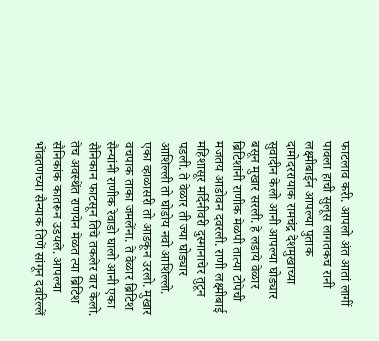फाटलाव करी. आपलो अंत आतां लागीं पावला हाची सुलूस लागतकच रानी लक्ष्मीबाईन आपल्या पुताक दामोदररायाक रामचंद्र देशमुखाच्या सुवादीन केलो आनी आपल्या घोड्यार बसून मुखार सरली. हे लडाये वेळार ब्रिटिशांनी राणीक मेळपी तात्या टोपेची मजतय आडोवन दवरली. राणी लक्ष्मीबाई महिशासूर मर्दिनीवरी दुस्मानाचेर तुटून पडली. ते वेळार ती ज्या घोड्यार आशिल्ली तो घोडोय नवो आशिल्लो. एका व्हाळासरी तो आडकून उरलो. मुखार वचपाक ताका जमलेंना. ते वेळार ब्रिटिश सैन्यांनी राणीक रेवाडो घालो आनी एका सैनिकान फाटसून तिचे तकलेर वार केलो. तेच अवस्थेंत राणयेन मेळत त्या ब्रिटिश सैनिकांक कातरून उडयले. आपल्या भोंवतणच्या सैन्याक तिणें सांगून दवरिल्लें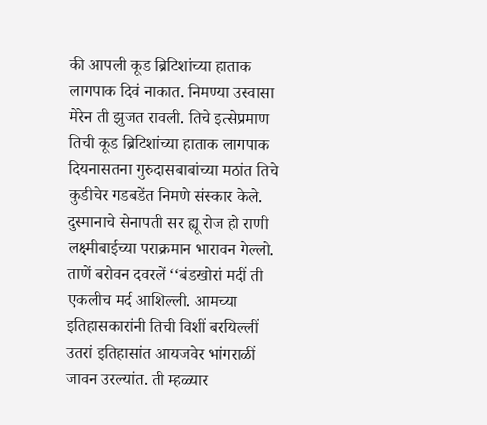की आपली कूड ब्रिटिशांच्या हाताक लागपाक दिवं नाकात. निमण्या उस्वासा मेरेन ती झुजत रावली. तिचे इत्सेप्रमाण तिची कूड ब्रिटिशांच्या हाताक लागपाक दियनासतना गुरुदासबाबांच्या मठांत तिचे कुडीचेर गडबडेंत निमणे संस्कार केले.
दुस्मानाचे सेनापती सर ह्यू रोज हो राणी लक्ष्मीबाईच्या पराक्रमान भारावन गेल्लो. ताणें बरोवन दवरलें ‘‘बंडखोरां मदीं ती एकलीच मर्द आशिल्ली. आमच्या इतिहासकारांनी तिची विशीं बरयिल्लीं उतरां इतिहासांत आयजवेर भांगराळीं जावन उरल्यांत. ती म्हळ्यार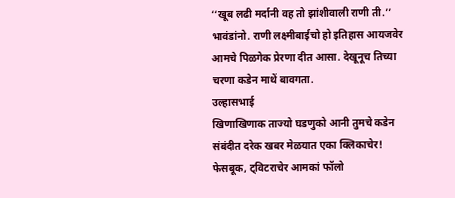‘‘खूब लढी मर्दानी वह तो झांशीवाली राणी ती.’’
भावंडांनो. राणी लक्ष्मीबाईचो हो इतिहास आयजवेर आमचे पिळगेक प्रेरणा दीत आसा. देखूनूच तिच्या चरणा कडेन माथें बावगता.
उल्हासभाई
खिणाखिणाक ताज्यो घडणुको आनी तुमचे कडेन संबंदीत दरेक खबर मेळयात एका क्लिकाचेर! फेसबूक, ट्विटराचेर आमकां फॉलो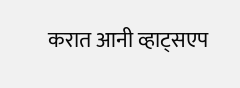करात आनी व्हाट्सएप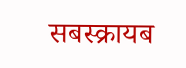सबस्क्रायब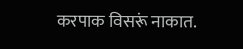करपाक विसरूं नाकात.